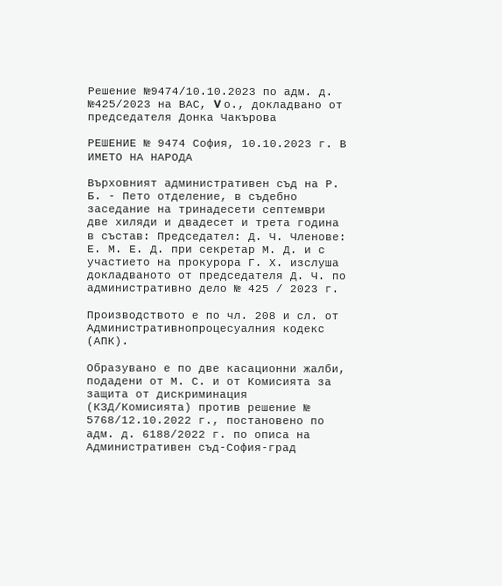Решение №9474/10.10.2023 по адм. д. №425/2023 на ВАС, V о., докладвано от председателя Донка Чакърова

РЕШЕНИЕ № 9474 София, 10.10.2023 г. В ИМЕТО НА НАРОДА

Върховният административен съд на Р. Б. - Пето отделение, в съдебно заседание на тринадесети септември две хиляди и двадесет и трета година в състав: Председател: Д. Ч. Членове: Е. М. Е. Д. при секретар М. Д. и с участието на прокурора Г. Х. изслуша докладваното от председателя Д. Ч. по административно дело № 425 / 2023 г.

Производството е по чл. 208 и сл. от Административнопроцесуалния кодекс (АПК).

Образувано е по две касационни жалби, подадени от М. С. и от Комисията за защита от дискриминация (КЗД/Комисията) против решение № 5768/12.10.2022 г., постановено по адм. д. 6188/2022 г. по описа на Административен съд-София-град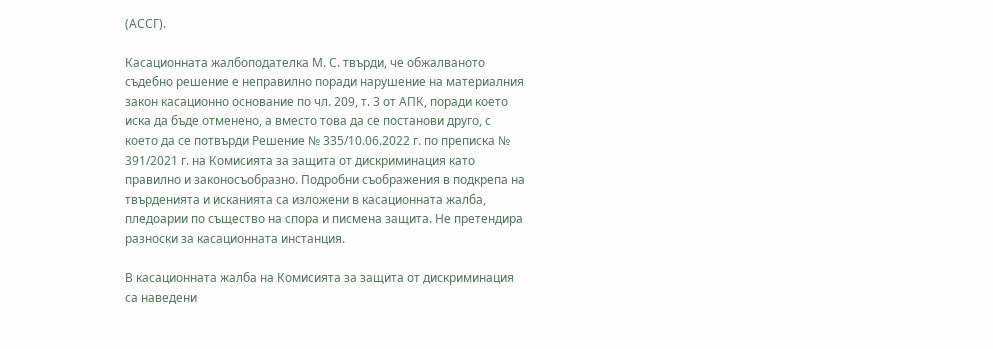(АССГ).

Касационната жалбоподателка М. С. твърди, че обжалваното съдебно решение е неправилно поради нарушение на материалния закон касационно основание по чл. 209, т. 3 от АПК, поради което иска да бъде отменено, а вместо това да се постанови друго, с което да се потвърди Решение № 335/10.06.2022 г. по преписка № 391/2021 г. на Комисията за защита от дискриминация като правилно и законосъобразно. Подробни съображения в подкрепа на твърденията и исканията са изложени в касационната жалба, пледоарии по същество на спора и писмена защита. Не претендира разноски за касационната инстанция.

В касационната жалба на Комисията за защита от дискриминация са наведени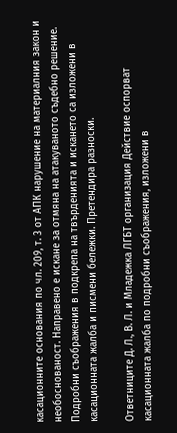касационните основания по чл. 209, т. 3 от АПК нарушение на материалния закон и необоснованост. Направено е искане за отмяна на атакуваното съдебно решение. Подробни съображения в подкрепа на твърденията и искането са изложени в касационната жалба и писмени бележки. Претендира разноски.

Ответниците Д. Л., В. Л. и Младежка ЛГБТ организация Действие оспорват касационната жалба по подробни съображения, изложени в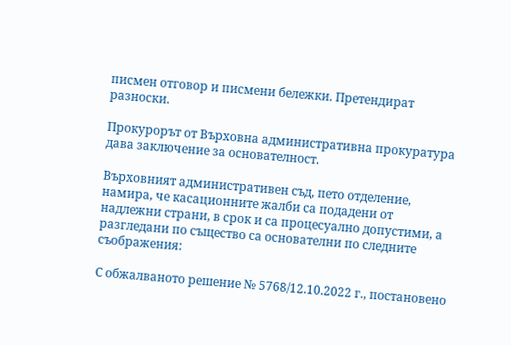писмен отговор и писмени бележки. Претендират разноски.

Прокурорът от Върховна административна прокуратура дава заключение за основателност.

Върховният административен съд, пето отделение, намира, че касационните жалби са подадени от надлежни страни, в срок и са процесуално допустими, а разгледани по същество са основателни по следните съображения:

С обжалваното решение № 5768/12.10.2022 г., постановено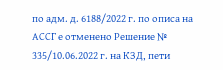по адм. д. 6188/2022 г. по описа на АССГ е отменено Решение № 335/10.06.2022 г. на КЗД, пети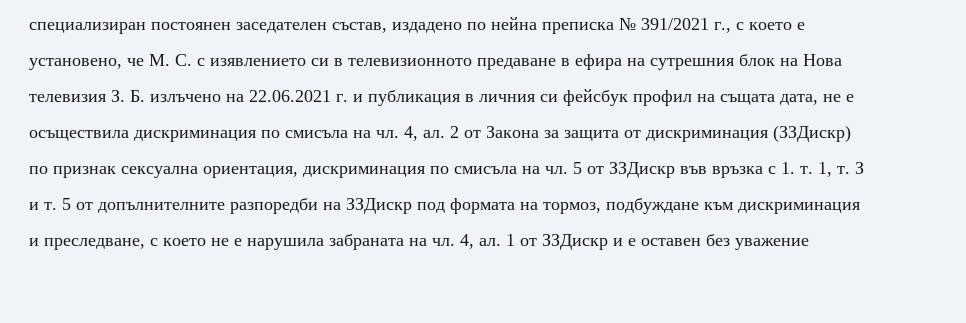специализиран постоянен заседателен състав, издадено по нейна преписка № 391/2021 г., с което е установено, че М. С. с изявлението си в телевизионното предаване в ефира на сутрешния блок на Нова телевизия З. Б. излъчено на 22.06.2021 г. и публикация в личния си фейсбук профил на същата дата, не е осъществила дискриминация по смисъла на чл. 4, ал. 2 от Закона за защита от дискриминация (ЗЗДискр) по признак сексуална ориентация, дискриминация по смисъла на чл. 5 от ЗЗДискр във връзка с 1. т. 1, т. З и т. 5 от допълнителните разпоредби на ЗЗДискр под формата на тормоз, подбуждане към дискриминация и преследване, с което не е нарушила забраната на чл. 4, ал. 1 от ЗЗДискр и е оставен без уважение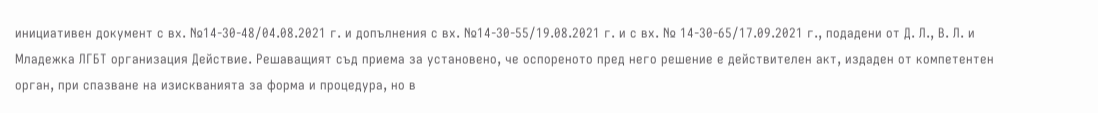инициативен документ с вх. №14-30-48/04.08.2021 г. и допълнения с вх. №14-30-55/19.08.2021 г. и с вх. № 14-30-65/17.09.2021 г., подадени от Д. Л., В. Л. и Младежка ЛГБТ организация Действие. Решаващият съд приема за установено, че оспореното пред него решение е действителен акт, издаден от компетентен орган, при спазване на изискванията за форма и процедура, но в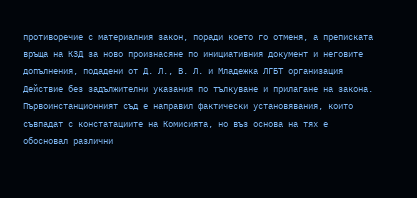противоречие с материалния закон, поради което го отменя, а преписката връща на КЗД за ново произнасяне по инициативния документ и неговите допълнения, подадени от Д. Л., В. Л. и Младежка ЛГБТ организация Действие без задължителни указания по тълкуване и прилагане на закона. Първоинстанционният съд е направил фактически установявания, които съвпадат с констатациите на Комисията, но въз основа на тях е обосновал различни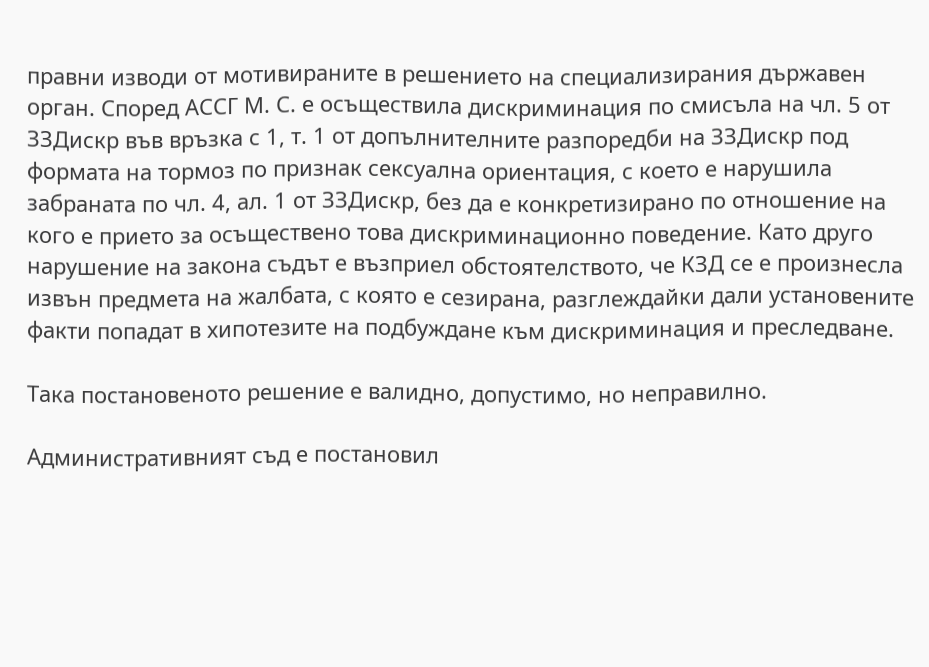правни изводи от мотивираните в решението на специализирания държавен орган. Според АССГ М. С. е осъществила дискриминация по смисъла на чл. 5 от ЗЗДискр във връзка с 1, т. 1 от допълнителните разпоредби на ЗЗДискр под формата на тормоз по признак сексуална ориентация, с което е нарушила забраната по чл. 4, ал. 1 от ЗЗДискр, без да е конкретизирано по отношение на кого е прието за осъществено това дискриминационно поведение. Като друго нарушение на закона съдът е възприел обстоятелството, че КЗД се е произнесла извън предмета на жалбата, с която е сезирана, разглеждайки дали установените факти попадат в хипотезите на подбуждане към дискриминация и преследване.

Така постановеното решение е валидно, допустимо, но неправилно.

Административният съд е постановил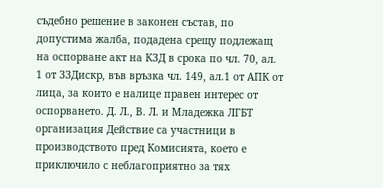съдебно решение в законен състав, по допустима жалба, подадена срещу подлежащ на оспорване акт на КЗД в срока по чл. 70, ал. 1 от ЗЗДискр, във връзка чл. 149, ал.1 от АПК от лица, за които е налице правен интерес от оспорването. Д. Л., В. Л. и Младежка ЛГБТ организация Действие са участници в производството пред Комисията, което е приключило с неблагоприятно за тях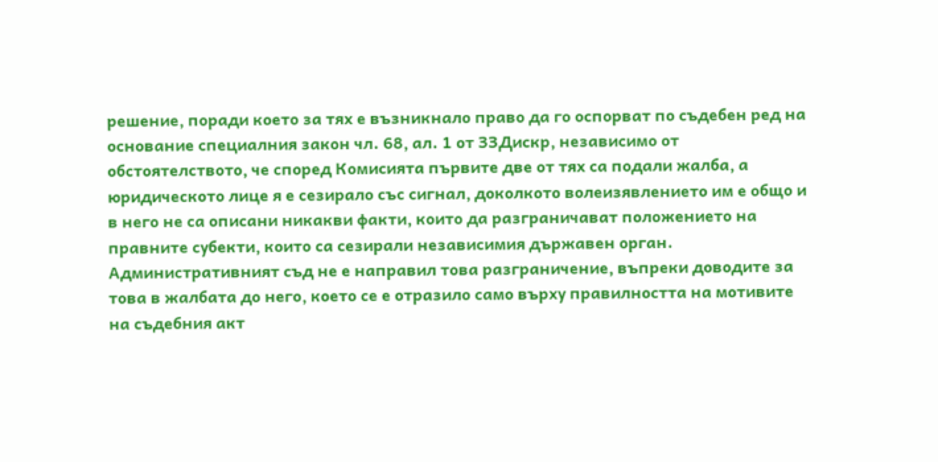решение, поради което за тях е възникнало право да го оспорват по съдебен ред на основание специалния закон чл. 68, ал. 1 от ЗЗДискр, независимо от обстоятелството, че според Комисията първите две от тях са подали жалба, а юридическото лице я е сезирало със сигнал, доколкото волеизявлението им е общо и в него не са описани никакви факти, които да разграничават положението на правните субекти, които са сезирали независимия държавен орган. Административният съд не е направил това разграничение, въпреки доводите за това в жалбата до него, което се е отразило само върху правилността на мотивите на съдебния акт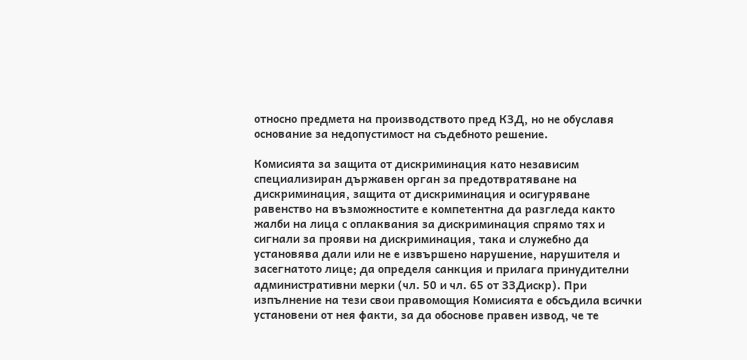относно предмета на производството пред КЗД, но не обуславя основание за недопустимост на съдебното решение.

Комисията за защита от дискриминация като независим специализиран държавен орган за предотвратяване на дискриминация, защита от дискриминация и осигуряване равенство на възможностите е компетентна да разгледа както жалби на лица с оплаквания за дискриминация спрямо тях и сигнали за прояви на дискриминация, така и служебно да установява дали или не е извършено нарушение, нарушителя и засегнатото лице; да определя санкция и прилага принудителни административни мерки (чл. 50 и чл. 65 от ЗЗДискр). При изпълнение на тези свои правомощия Комисията е обсъдила всички установени от нея факти, за да обоснове правен извод, че те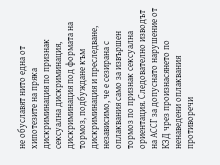не обуславят нито една от хипотезите на пряка дискриминация по признак сексуална дискриминация, дискриминация под формата на тормоз, подбуждане към дискриминация и преследване, независимо, че е сезирана с оплаквания само за извършен тормоз по признак сексуална ориентация. Следователно изводът на АССГ за допуснато нарушение от КЗД чрез произнасянето по ненаведени оплаквания противоречи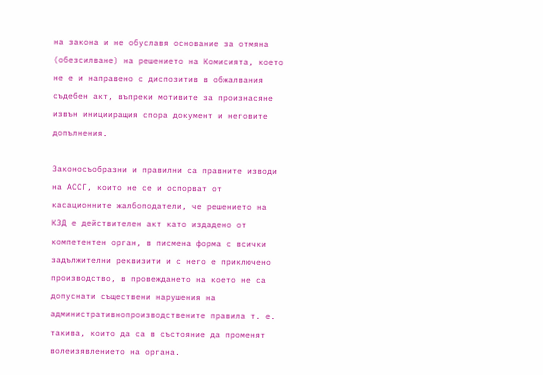на закона и не обуславя основание за отмяна (обезсилване) на решението на Комисията, което не е и направено с диспозитив в обжалвания съдебен акт, въпреки мотивите за произнасяне извън иницииращия спора документ и неговите допълнения.

Законосъобразни и правилни са правните изводи на АССГ, които не се и оспорват от касационните жалбоподатели, че решението на КЗД е действителен акт като издадено от компетентен орган, в писмена форма с всички задължителни реквизити и с него е приключено производство, в провеждането на което не са допуснати съществени нарушения на административнопроизводствените правила т. е. такива, които да са в състояние да променят волеизявлението на органа.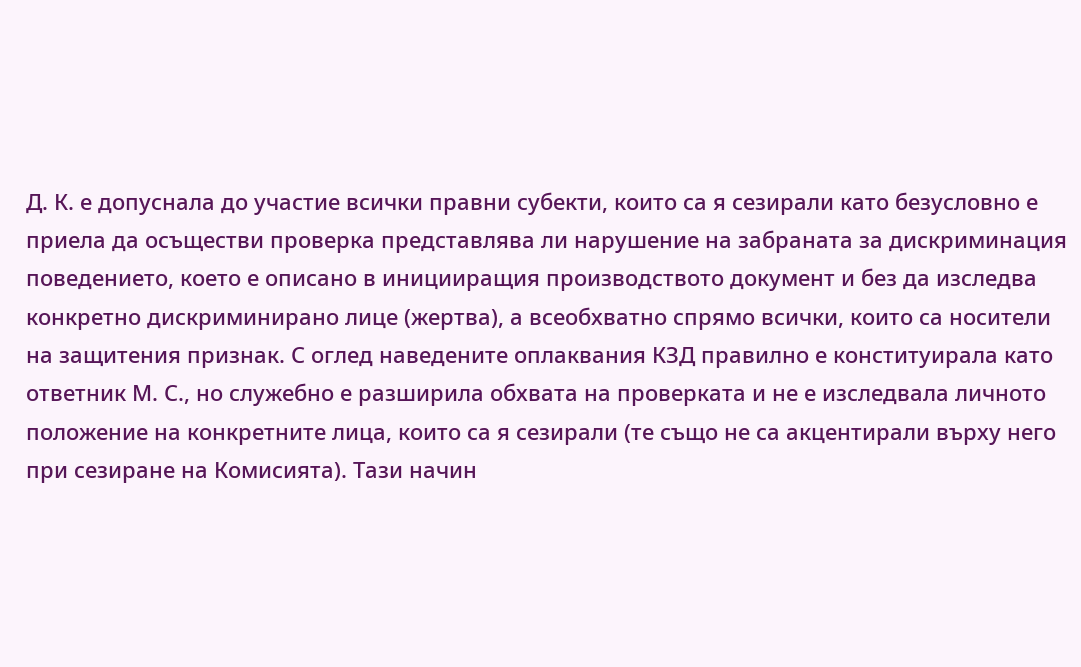Д. К. е допуснала до участие всички правни субекти, които са я сезирали като безусловно е приела да осъществи проверка представлява ли нарушение на забраната за дискриминация поведението, което е описано в иницииращия производството документ и без да изследва конкретно дискриминирано лице (жертва), а всеобхватно спрямо всички, които са носители на защитения признак. С оглед наведените оплаквания КЗД правилно е конституирала като ответник М. С., но служебно е разширила обхвата на проверката и не е изследвала личното положение на конкретните лица, които са я сезирали (те също не са акцентирали върху него при сезиране на Комисията). Тази начин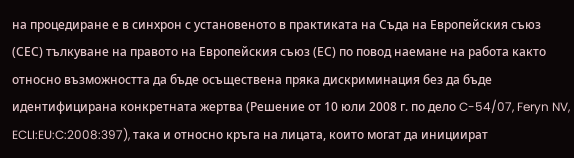на процедиране е в синхрон с установеното в практиката на Съда на Европейския съюз (СЕС) тълкуване на правото на Европейския съюз (ЕС) по повод наемане на работа както относно възможността да бъде осъществена пряка дискриминация без да бъде идентифицирана конкретната жертва (Решение от 10 юли 2008 г. по дело C-54/07, Feryn NV, ECLI:EU:C:2008:397), така и относно кръга на лицата, които могат да инициират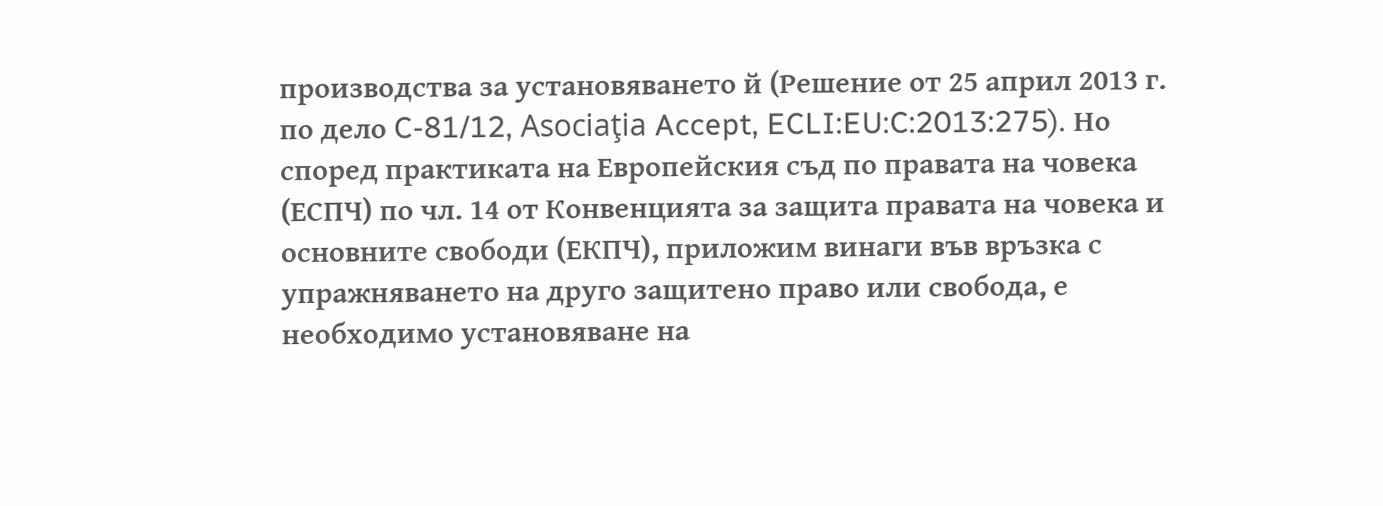производства за установяването й (Решение от 25 април 2013 г. по дело C-81/12, Asociaţia Accept, ECLI:EU:C:2013:275). Но според практиката на Европейския съд по правата на човека (ЕСПЧ) по чл. 14 от Конвенцията за защита правата на човека и основните свободи (ЕКПЧ), приложим винаги във връзка с упражняването на друго защитено право или свобода, е необходимо установяване на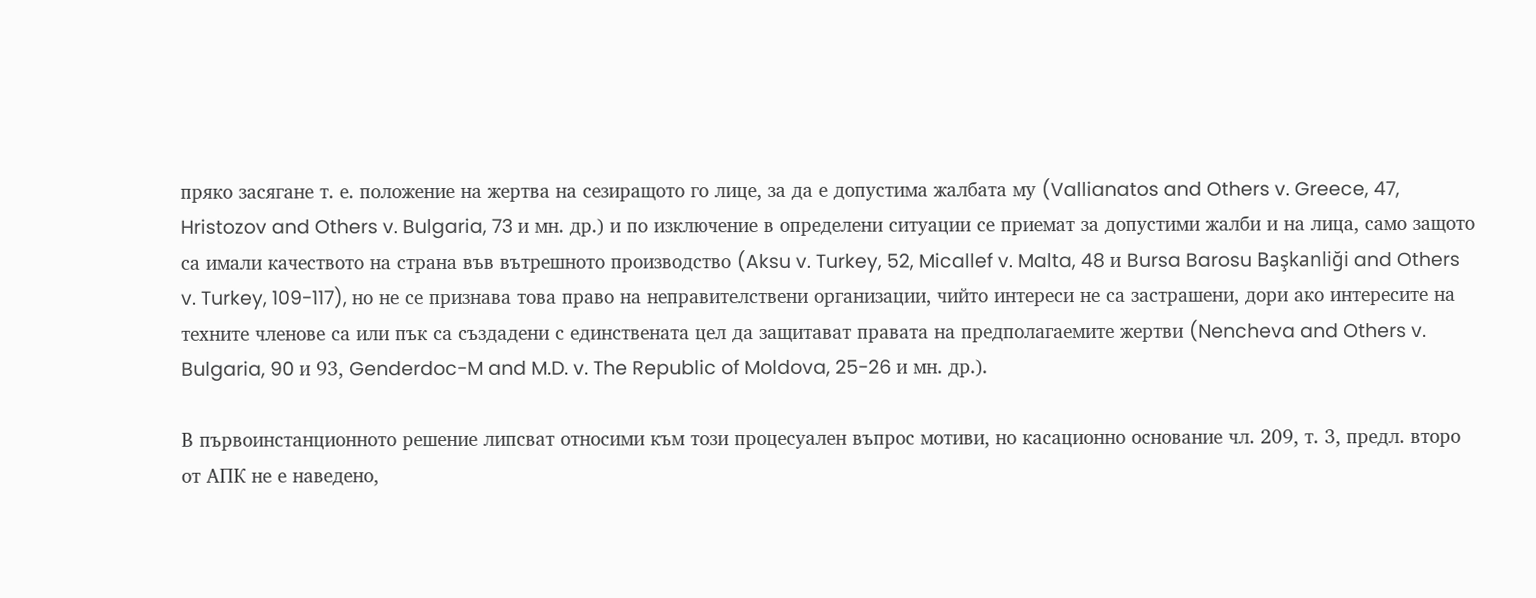пряко засягане т. е. положение на жертва на сезиращото го лице, за да е допустима жалбата му (Vallianatos and Others v. Greece, 47, Hristozov and Others v. Bulgaria, 73 и мн. др.) и по изключение в определени ситуации се приемат за допустими жалби и на лица, само защото са имали качеството на страна във вътрешното производство (Aksu v. Turkey, 52, Micallef v. Malta, 48 и Bursa Barosu Başkanliği and Others v. Turkey, 109-117), но не се признава това право на неправителствени организации, чийто интереси не са застрашени, дори ако интересите на техните членове са или пък са създадени с единствената цел да защитават правата на предполагаемите жертви (Nencheva and Others v. Bulgaria, 90 и 93, Genderdoc-M and M.D. v. The Republic of Moldova, 25-26 и мн. др.).

В първоинстанционното решение липсват относими към този процесуален въпрос мотиви, но касационно основание чл. 209, т. 3, предл. второ от АПК не е наведено,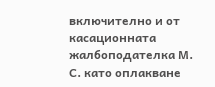включително и от касационната жалбоподателка М. С. като оплакване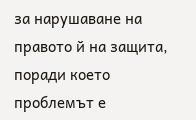за нарушаване на правото й на защита, поради което проблемът е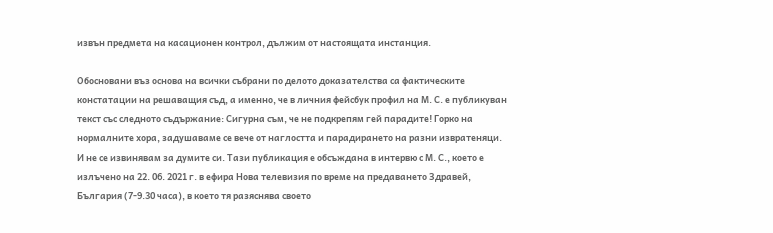извън предмета на касационен контрол, дължим от настоящата инстанция.

Обосновани въз основа на всички събрани по делото доказателства са фактическите констатации на решаващия съд, а именно, че в личния фейсбук профил на М. С. е публикуван текст със следното съдържание: Сигурна съм, че не подкрепям гей парадите! Горко на нормалните хора, задушаваме се вече от наглостта и парадирането на разни извратеняци. И не се извинявам за думите си. Тази публикация е обсъждана в интервю с М. С., което е излъчено на 22. 06. 2021 г. в ефира Нова телевизия по време на предаването Здравей, България (7-9.30 часа), в което тя разяснява своето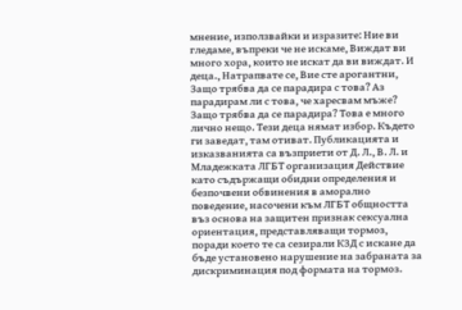мнение, използвайки и изразите: Ние ви гледаме, въпреки че не искаме, Виждат ви много хора, които не искат да ви виждат. И деца., Натрапвате се, Вие сте арогантни, Защо трябва да се парадира с това? Аз парадирам ли с това, че харесвам мъже? Защо трябва да се парадира? Това е много лично нещо. Тези деца нямат избор. Където ги заведат, там отиват. Публикацията и изказванията са възприети от Д. Л., В. Л. и Младежката ЛГБТ организация Действие като съдържащи обидни определения и безпочвени обвинения в аморално поведение, насочени към ЛГБТ общността въз основа на защитен признак сексуална ориентация, представляващи тормоз, поради което те са сезирали КЗД с искане да бъде установено нарушение на забраната за дискриминация под формата на тормоз.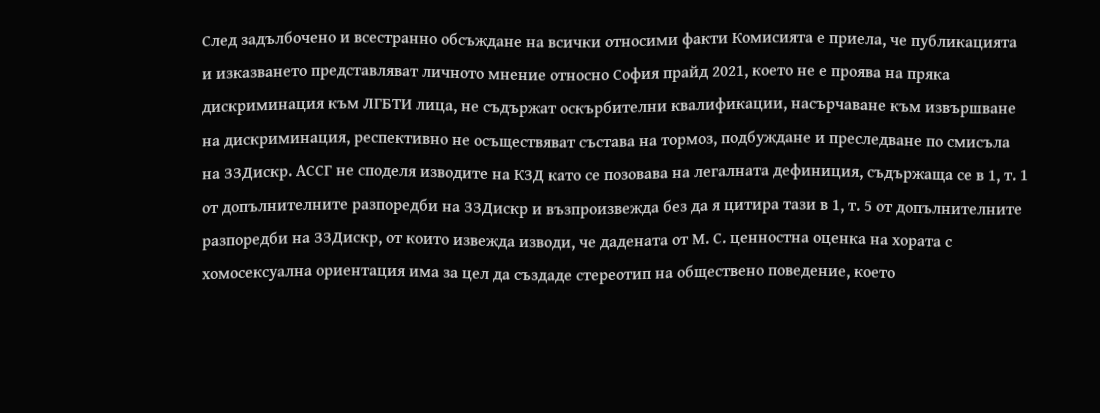След задълбочено и всестранно обсъждане на всички относими факти Комисията е приела, че публикацията и изказването представляват личното мнение относно София прайд 2021, което не е проява на пряка дискриминация към ЛГБТИ лица, не съдържат оскърбителни квалификации, насърчаване към извършване на дискриминация, респективно не осъществяват състава на тормоз, подбуждане и преследване по смисъла на ЗЗДискр. АССГ не споделя изводите на КЗД като се позовава на легалната дефиниция, съдържаща се в 1, т. 1 от допълнителните разпоредби на ЗЗДискр и възпроизвежда без да я цитира тази в 1, т. 5 от допълнителните разпоредби на ЗЗДискр, от които извежда изводи, че дадената от М. С. ценностна оценка на хората с хомосексуална ориентация има за цел да създаде стереотип на обществено поведение, което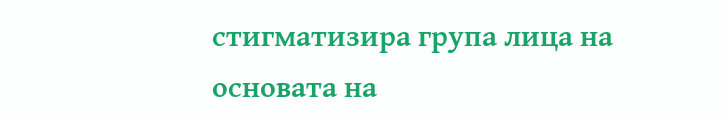стигматизира група лица на основата на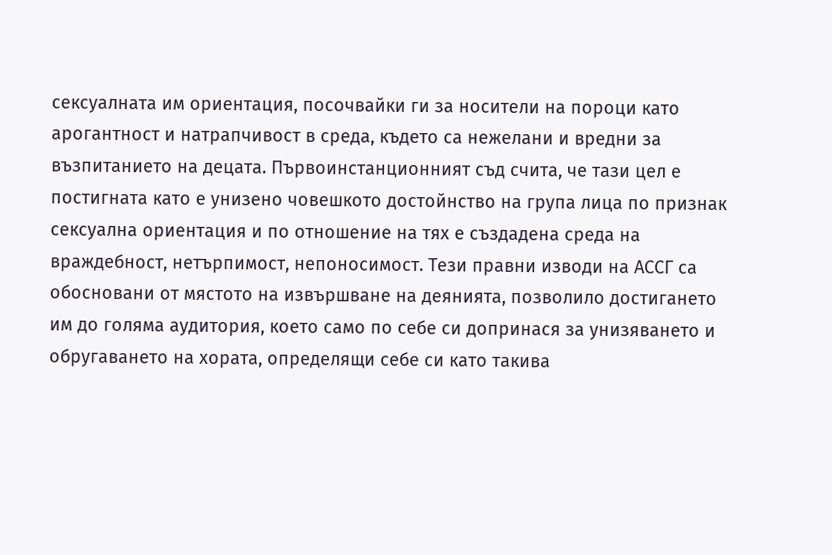сексуалната им ориентация, посочвайки ги за носители на пороци като арогантност и натрапчивост в среда, където са нежелани и вредни за възпитанието на децата. Първоинстанционният съд счита, че тази цел е постигната като е унизено човешкото достойнство на група лица по признак сексуална ориентация и по отношение на тях е създадена среда на враждебност, нетърпимост, непоносимост. Тези правни изводи на АССГ са обосновани от мястото на извършване на деянията, позволило достигането им до голяма аудитория, което само по себе си допринася за унизяването и обругаването на хората, определящи себе си като такива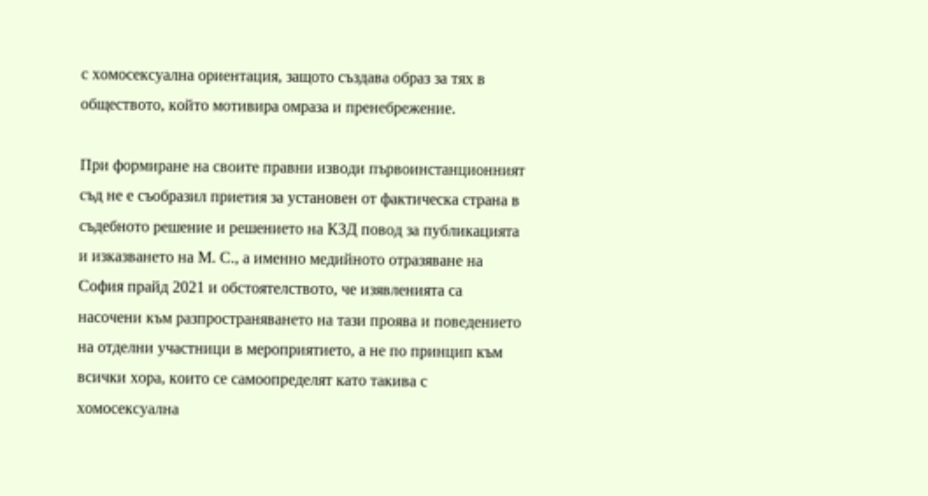с хомосексуална ориентация, защото създава образ за тях в обществото, който мотивира омраза и пренебрежение.

При формиране на своите правни изводи първоинстанционният съд не е съобразил приетия за установен от фактическа страна в съдебното решение и решението на КЗД повод за публикацията и изказването на М. С., а именно медийното отразяване на София прайд 2021 и обстоятелството, че изявленията са насочени към разпространяването на тази проява и поведението на отделни участници в мероприятието, а не по принцип към всички хора, които се самоопределят като такива с хомосексуална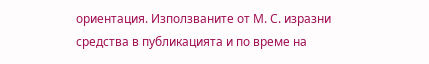ориентация. Използваните от М. С. изразни средства в публикацията и по време на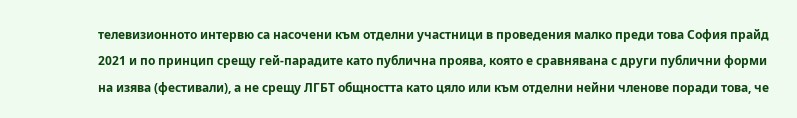телевизионното интервю са насочени към отделни участници в проведения малко преди това София прайд 2021 и по принцип срещу гей-парадите като публична проява, която е сравнявана с други публични форми на изява (фестивали), а не срещу ЛГБТ общността като цяло или към отделни нейни членове поради това, че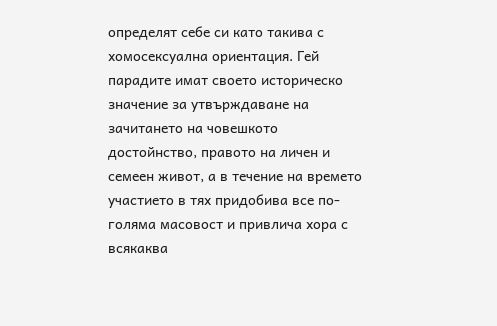определят себе си като такива с хомосексуална ориентация. Гей парадите имат своето историческо значение за утвърждаване на зачитането на човешкото достойнство, правото на личен и семеен живот, а в течение на времето участието в тях придобива все по-голяма масовост и привлича хора с всякаква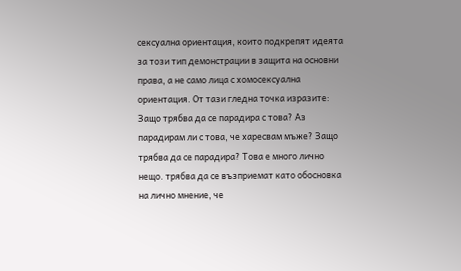сексуална ориентация, които подкрепят идеята за този тип демонстрации в защита на основни права, а не само лица с хомосексуална ориентация. От тази гледна точка изразите: Защо трябва да се парадира с това? Аз парадирам ли с това, че харесвам мъже? Защо трябва да се парадира? Това е много лично нещо. трябва да се възприемат като обосновка на лично мнение, че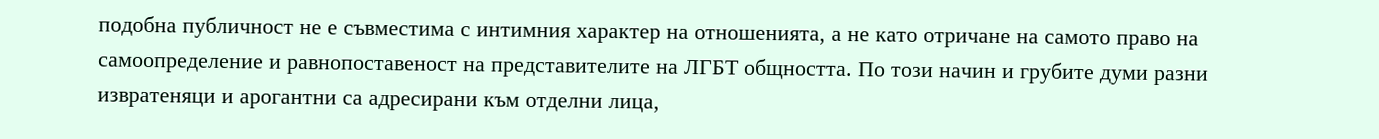подобна публичност не е съвместима с интимния характер на отношенията, а не като отричане на самото право на самоопределение и равнопоставеност на представителите на ЛГБТ общността. По този начин и грубите думи разни извратеняци и арогантни са адресирани към отделни лица,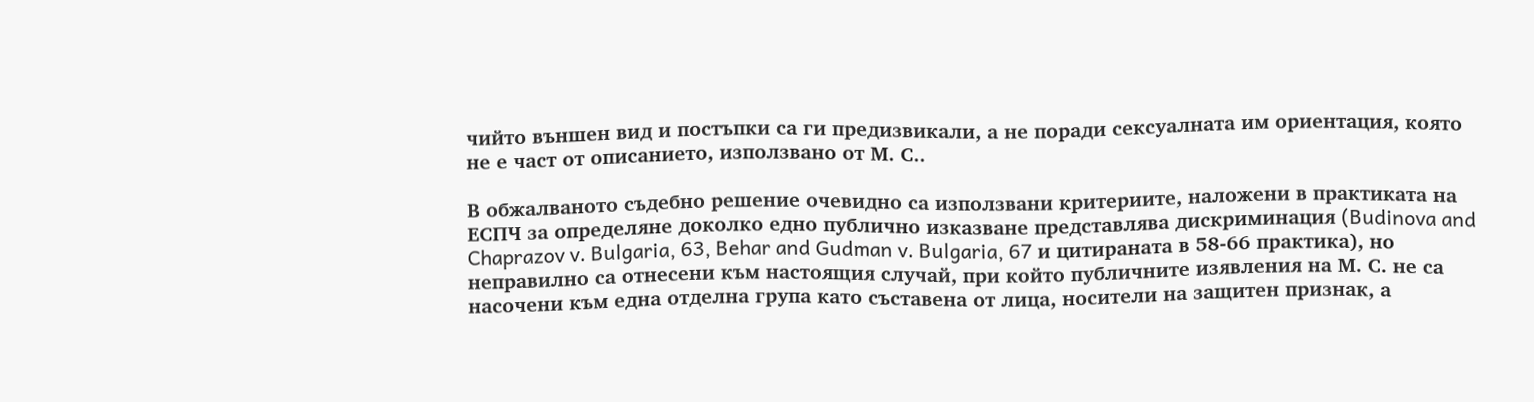чийто външен вид и постъпки са ги предизвикали, а не поради сексуалната им ориентация, която не е част от описанието, използвано от М. С..

В обжалваното съдебно решение очевидно са използвани критериите, наложени в практиката на ЕСПЧ за определяне доколко едно публично изказване представлява дискриминация (Budinova and Chaprazov v. Bulgaria, 63, Behar and Gudman v. Bulgaria, 67 и цитираната в 58-66 практика), но неправилно са отнесени към настоящия случай, при който публичните изявления на М. С. не са насочени към една отделна група като съставена от лица, носители на защитен признак, а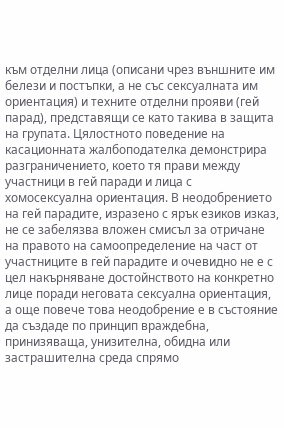към отделни лица (описани чрез външните им белези и постъпки, а не със сексуалната им ориентация) и техните отделни прояви (гей парад), представящи се като такива в защита на групата. Цялостното поведение на касационната жалбоподателка демонстрира разграничението, което тя прави между участници в гей паради и лица с хомосексуална ориентация. В неодобрението на гей парадите, изразено с ярък езиков изказ, не се забелязва вложен смисъл за отричане на правото на самоопределение на част от участниците в гей парадите и очевидно не е с цел накърняване достойнството на конкретно лице поради неговата сексуална ориентация, а още повече това неодобрение е в състояние да създаде по принцип враждебна, принизяваща, унизителна, обидна или застрашителна среда спрямо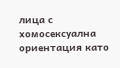лица с хомосексуална ориентация като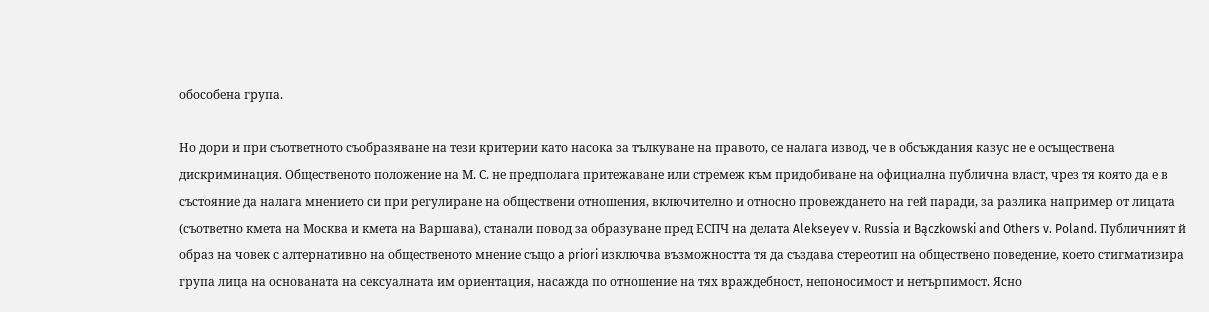обособена група.

Но дори и при съответното съобразяване на тези критерии като насока за тълкуване на правото, се налага извод, че в обсъждания казус не е осъществена дискриминация. Общественото положение на М. С. не предполага притежаване или стремеж към придобиване на официална публична власт, чрез тя която да е в състояние да налага мнението си при регулиране на обществени отношения, включително и относно провеждането на гей паради, за разлика например от лицата (съответно кмета на Москва и кмета на Варшава), станали повод за образуване пред ЕСПЧ на делата Alekseyev v. Russia и Bączkowski and Others v. Poland. Публичният й образ на човек с алтернативно на общественото мнение също a priori изключва възможността тя да създава стереотип на обществено поведение, което стигматизира група лица на основаната на сексуалната им ориентация, насажда по отношение на тях враждебност, непоносимост и нетърпимост. Ясно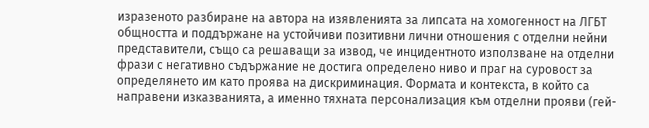изразеното разбиране на автора на изявленията за липсата на хомогенност на ЛГБТ общността и поддържане на устойчиви позитивни лични отношения с отделни нейни представители, също са решаващи за извод, че инцидентното използване на отделни фрази с негативно съдържание не достига определено ниво и праг на суровост за определянето им като проява на дискриминация. Формата и контекста, в който са направени изказванията, а именно тяхната персонализация към отделни прояви (гей-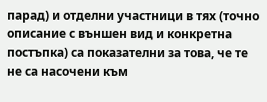парад) и отделни участници в тях (точно описание с външен вид и конкретна постъпка) са показателни за това, че те не са насочени към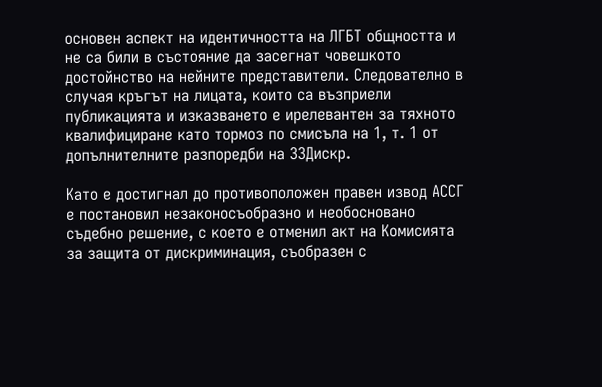основен аспект на идентичността на ЛГБТ общността и не са били в състояние да засегнат човешкото достойнство на нейните представители. Следователно в случая кръгът на лицата, които са възприели публикацията и изказването е ирелевантен за тяхното квалифициране като тормоз по смисъла на 1, т. 1 от допълнителните разпоредби на ЗЗДискр.

Като е достигнал до противоположен правен извод АССГ е постановил незаконосъобразно и необосновано съдебно решение, с което е отменил акт на Комисията за защита от дискриминация, съобразен с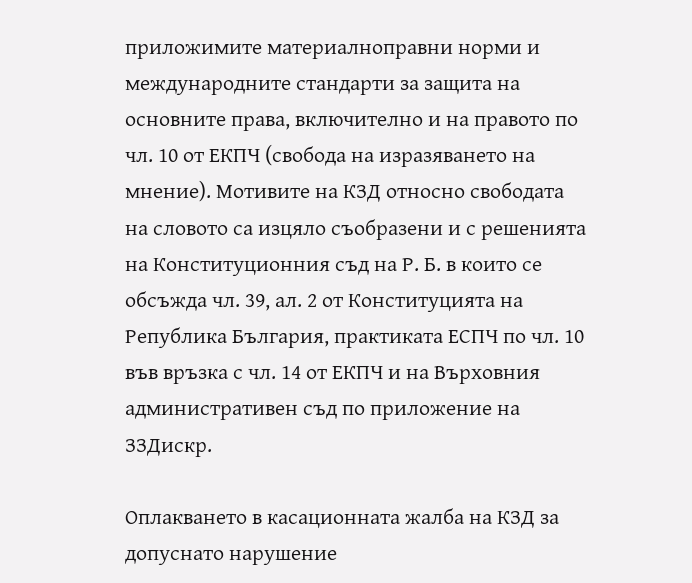приложимите материалноправни норми и международните стандарти за защита на основните права, включително и на правото по чл. 10 от ЕКПЧ (свобода на изразяването на мнение). Мотивите на КЗД относно свободата на словото са изцяло съобразени и с решенията на Конституционния съд на Р. Б. в които се обсъжда чл. 39, ал. 2 от Конституцията на Република България, практиката ЕСПЧ по чл. 10 във връзка с чл. 14 от ЕКПЧ и на Върховния административен съд по приложение на ЗЗДискр.

Оплакването в касационната жалба на КЗД за допуснато нарушение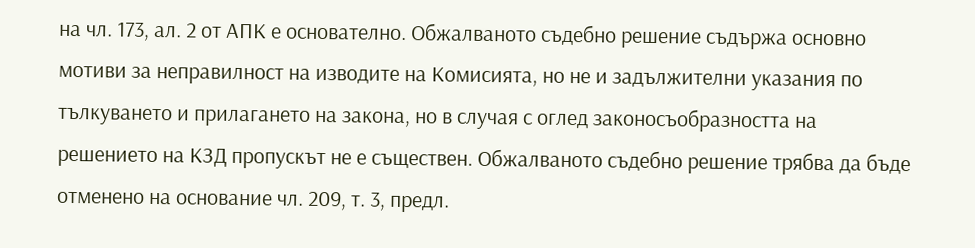на чл. 173, ал. 2 от АПК е основателно. Обжалваното съдебно решение съдържа основно мотиви за неправилност на изводите на Комисията, но не и задължителни указания по тълкуването и прилагането на закона, но в случая с оглед законосъобразността на решението на КЗД пропускът не е съществен. Обжалваното съдебно решение трябва да бъде отменено на основание чл. 209, т. 3, предл.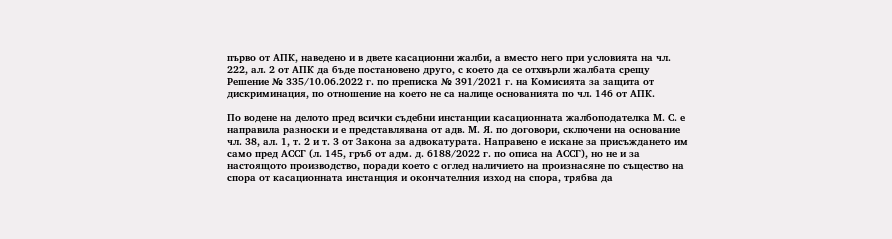първо от АПК, наведено и в двете касационни жалби, а вместо него при условията на чл. 222, ал. 2 от АПК да бъде постановено друго, с което да се отхвърли жалбата срещу Решение № 335/10.06.2022 г. по преписка № 391/2021 г. на Комисията за защита от дискриминация, по отношение на което не са налице основанията по чл. 146 от АПК.

По водене на делото пред всички съдебни инстанции касационната жалбоподателка М. С. е направила разноски и е представлявана от адв. М. Я. по договори, сключени на основание чл. 38, ал. 1, т. 2 и т. 3 от Закона за адвокатурата. Направено е искане за присъждането им само пред АССГ (л. 145, гръб от адм. д. 6188/2022 г. по описа на АССГ), но не и за настоящото производство, поради което с оглед наличието на произнасяне по същество на спора от касационната инстанция и окончателния изход на спора, трябва да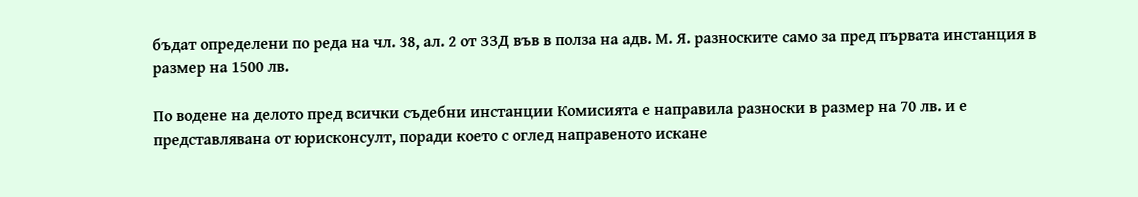бъдат определени по реда на чл. 38, ал. 2 от ЗЗД във в полза на адв. М. Я. разноските само за пред първата инстанция в размер на 1500 лв.

По водене на делото пред всички съдебни инстанции Комисията е направила разноски в размер на 70 лв. и е представлявана от юрисконсулт, поради което с оглед направеното искане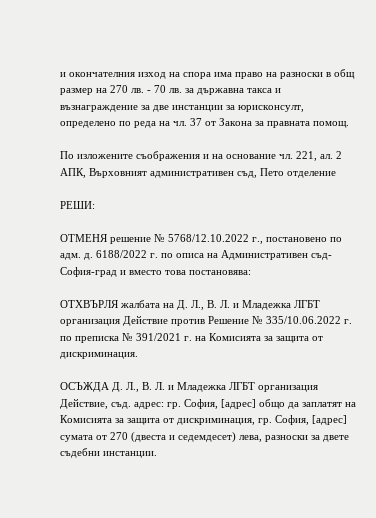и окончателния изход на спора има право на разноски в общ размер на 270 лв. - 70 лв. за държавна такса и възнаграждение за две инстанции за юрисконсулт, определено по реда на чл. 37 от Закона за правната помощ.

По изложените съображения и на основание чл. 221, ал. 2 АПК, Върховният административен съд, Пето отделение

РЕШИ:

ОТМЕНЯ решение № 5768/12.10.2022 г., постановено по адм. д. 6188/2022 г. по описа на Административен съд-София-град и вместо това постановява:

ОТХВЪРЛЯ жалбата на Д. Л., В. Л. и Младежка ЛГБТ организация Действие против Решение № 335/10.06.2022 г. по преписка № 391/2021 г. на Комисията за защита от дискриминация.

ОСЪЖДА Д. Л., В. Л. и Младежка ЛГБТ организация Действие, съд. адрес: гр. София, [адрес] общо да заплатят на Комисията за защита от дискриминация, гр. София, [адрес] сумата от 270 (двеста и седемдесет) лева, разноски за двете съдебни инстанции.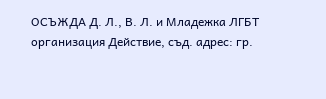ОСЪЖДА Д. Л., В. Л. и Младежка ЛГБТ организация Действие, съд. адрес: гр.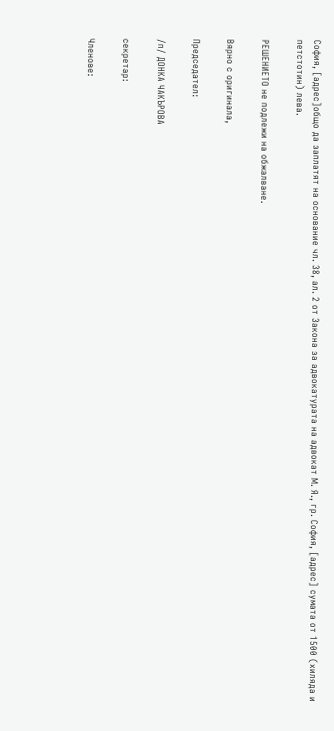София, [адрес]общо да заплатят на основание чл. 38, ал. 2 от Закона за адвокатурата на адвокат М. Я., гр. София, [адрес] сумата от 1500 (хиляда и петстотин) лева.

РЕШЕНИЕТО не подлежи на обжалване.

Вярно с оригинала,

Председател:

/п/ ДОНКА ЧАКЪРОВА

секретар:

Членове: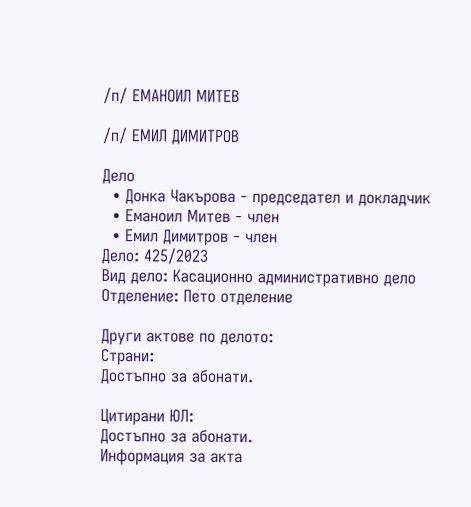/п/ ЕМАНОИЛ МИТЕВ

/п/ ЕМИЛ ДИМИТРОВ

Дело
  • Донка Чакърова - председател и докладчик
  • Еманоил Митев - член
  • Емил Димитров - член
Дело: 425/2023
Вид дело: Касационно административно дело
Отделение: Пето отделение

Други актове по делото:
Страни:
Достъпно за абонати.

Цитирани ЮЛ:
Достъпно за абонати.
Информация за акта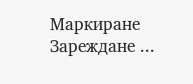Маркиране
Зареждане ...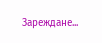Зареждане...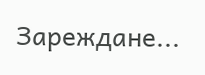Зареждане...